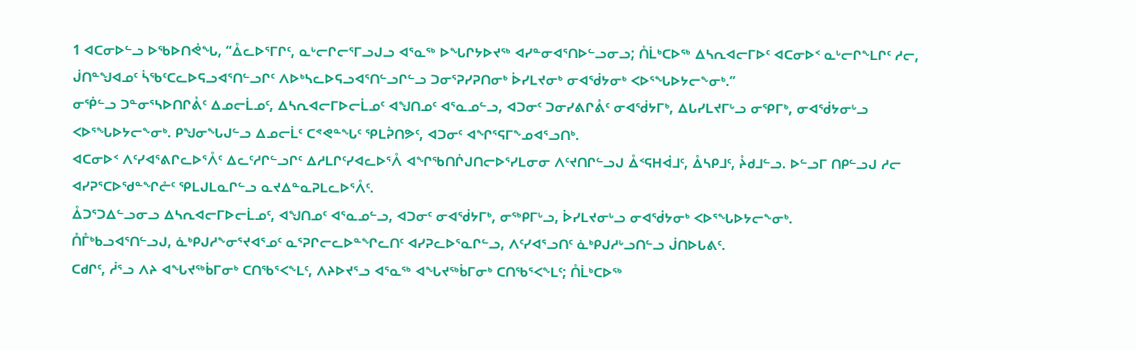1 ᐊᑕᓂᐅᓪᓗ ᐅᖃᐅᑎᕚᖓ, “ᐂᓚᐅᕐᒥᒋᑦ, ᓇᒡᓕᒋᓕᕐᒥᓗᒍᓗ ᐊᕐᓇᖅ ᐅᖓᒋᔭᐅᔪᖅ ᐊᓯᓐᓂᐊᕐᑎᐅᓪᓗᓂᓗ; ᑍᒫᒃᑕᐅᖅ ᐃᓴᕆᐊᓕᒥᐅᑦ ᐊᑕᓂᐅᑉ ᓇᒡᓕᒋᖕᒪᒋᑦ ᓱᓕ, ᒎᑎᓐᖑᐊᓄᑦ ᓵᖃᑦᑕᓚᐅᕋᓗᐊᕐᑎᓪᓗᒋᑦ ᐱᐅᒃᓴᓚᐅᕋᓗᐊᕐᑎᓪᓗᒋᓪᓗ ᑐᓂᕐᕈᓯᕈᑎᓂᒃ ᐆᓯᒪᔪᓂᒃ ᓂᐊᖂᔭᓂᒃ ᐸᐅᕐᖓᐅᔭᓕᖕᓂᒃ.”
ᓂᖀᓪᓗ ᑐᓐᓂᕐᓴᐅᑎᒋᕔᑦ ᐃᓄᓕᒫᓄᑦ, ᐃᓴᕆᐊᓕᒥᐅᓕᒫᓄᑦ ᐊᖑᑎᓄᑦ ᐊᕐᓇᓄᓪᓗ, ᐊᑐᓂᑦ ᑐᓂᓯᕕᒋᕔᑦ ᓂᐊᖂᔭᒥᒃ, ᐃᒐᓯᒪᔪᒥᒡᓗ ᓂᕿᒥᒃ, ᓂᐊᖂᔭᓂᒡᓗ ᐸᐅᕐᖓᐅᔭᓕᖕᓂᒃ. ᑭᖑᓂᖓᒍᓪᓗ ᐃᓄᓕᒫᑦ ᑕᕝᕙᓐᖓᑦ ᕿᒪᕉᑎᕗᑦ, ᐊᑐᓂᑦ ᐊᖏᕐᕋᒥᖕᓄᐊᕐᓗᑎᒃ.
ᐊᑕᓂᐅᑉ ᐱᑦᓯᐊᕐᕕᒋᓚᐅᕐᐰᑦ ᐃᓚᑦᓱᒋᓪᓗᒋᑦ ᐃᓱᒪᒋᑦᓯᐊᓚᐅᕐᐰ ᐊᖏᖃᑎᒌᒍᑎᓕᐅᕐᓯᒪᓂᓂ ᐱᑦᔪᑎᒋᓪᓗᒍ ᐂᑉᕋᕼᐋᒧᑦ, ᐂᓴᑭᒧᑦ, ᔧᑯᒧᓪᓗ. ᐅᓪᓗᒥ ᑎᑭᓪᓗᒍ ᓱᓕ ᐊᓯᕈᕐᑕᐅᖁᓐᖏᓔᑦ ᕿᒪᒍᒪᓇᒋᓪᓗ ᓇᔪᐃᓐᓇᕈᒪᓚᐅᕐᐰᑦ.
ᐂᑐᕐᑐᐃᓪᓗᓂᓗ ᐃᓴᕆᐊᓕᒥᐅᓕᒫᓄᑦ, ᐊᖑᑎᓄᑦ ᐊᕐᓇᓄᓪᓗ, ᐊᑐᓂᑦ ᓂᐊᖂᔭᒥᒃ, ᓂᖅᑭᒥᒡᓗ, ᐆᓯᒪᔪᓂᒡᓗ ᓂᐊᖂᔭᓂᒃ ᐸᐅᕐᖓᐅᔭᓕᖕᓂᒃ.
ᑍᒤᒃᑲᓗᐊᕐᑎᓪᓗᒍ, ᓈᒃᑭᒍᓱᖕᓂᕐᔪᐊᕐᓄᑦ ᓇᕐᕈᒋᓕᓚᐅᓐᖏᓚᑎᑦ ᐊᓯᕈᓚᐅᕐᓇᒋᓪᓗ, ᐱᑦᓯᐊᕐᓗᑎᑦ ᓈᒃᑭᒍᓱᒡᓗᑎᓪᓗ ᒎᑎᐅᒐᕕᑦ.
ᑕᑯᒋᑦ, ᓲᕐᓗ ᐱᔨ ᐊᖓᔪᖅᑳᒥᓂᒃ ᑕᑎᖃᕐᐸᖕᒪᑦ, ᐱᔨᐅᔪᕐᓗ ᐊᕐᓇᖅ ᐊᖓᔪᖅᑳᒥᓂᒃ ᑕᑎᖃᕐᐸᖕᒪᑦ; ᑍᒫᒃᑕᐅᖅ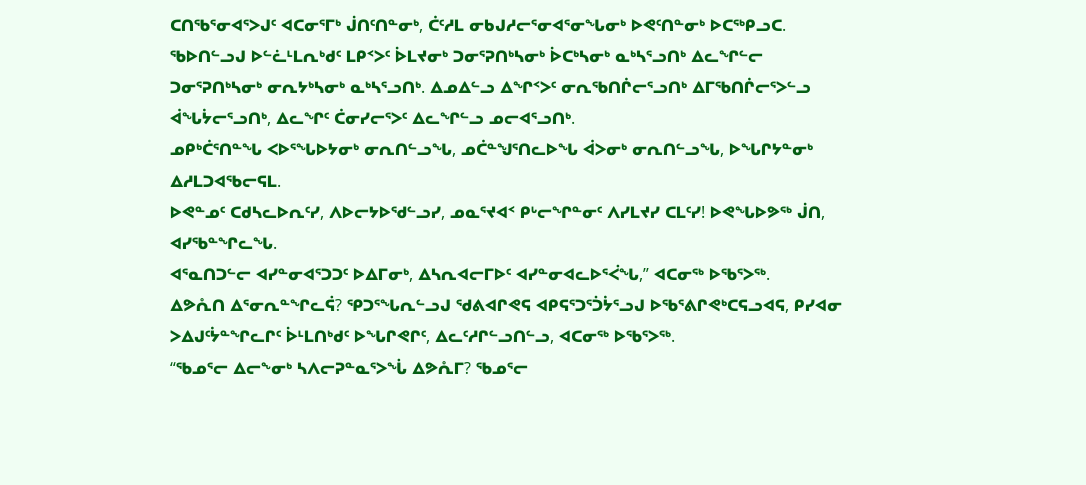ᑕᑎᖃᕐᓂᐊᕐᐳᒍᑦ ᐊᑕᓂᕐᒥᒃ ᒎᑎᑦᑎᓐᓂᒃ, ᑖᑦᓱᒪ ᓂᑲᒍᓱᓕᕐᓂᐊᕐᓂᖓᓂᒃ ᐅᕙᑦᑎᓐᓂᒃ ᐅᑕᖅᑭᓗᑕ.
ᖃᐅᑎᓪᓗᒍ ᐅᓪᓛᒻᒪᕆᒃᑯᑦ ᒪᑭᑉᐳᑦ ᐆᒪᔪᓂᒃ ᑐᓂᕐᕈᑎᒃᓴᓂᒃ ᐆᑕᒃᓴᓂᒃ ᓇᒃᓴᕐᓗᑎᒃ ᐃᓚᖏᓪᓕ ᑐᓂᕐᕈᑎᒃᓴᓂᒃ ᓂᕆᔭᒃᓴᓂᒃ ᓇᒃᓴᕐᓗᑎᒃ. ᐃᓄᐃᓪᓗ ᐃᖏᑉᐳᑦ ᓂᕆᖃᑎᒌᓕᕐᓗᑎᒃ ᐃᒥᖃᑎᒌᓕᕐᐳᓪᓗ ᐋᖓᔮᓕᕐᓗᑎᒃ, ᐃᓚᖏᑦ ᑖᓂᓯᓕᕐᐳᑦ ᐃᓚᖏᓪᓗ ᓄᓕᐊᕐᓗᑎᒃ.
ᓄᑭᒃᑖᕐᑎᓐᖓ ᐸᐅᕐᖓᐅᔭᓂᒃ ᓂᕆᑎᓪᓗᖓ, ᓄᑖᓐᖑᕐᑎᓚᐅᖓ ᐋᐳᓂᒃ ᓂᕆᑎᓪᓗᖓ, ᐅᖓᒋᔭᓐᓂᒃ ᐃᓱᒪᑐᐊᖃᓕᕋᒪ.
ᐅᕙᓐᓄᑦ ᑕᑯᓴᓚᐅᕆᑦᓯ, ᐱᐅᓕᔭᐅᖁᓪᓗᓯ, ᓄᓇᕐᔪᐊᑉ ᑭᒡᓕᖏᓐᓂᑦ ᐱᓯᒪᔪᓯ ᑕᒪᑦᓯ! ᐅᕙᖓᐅᕗᖅ ᒎᑎ, ᐊᓯᖃᓐᖏᓚᖓ.
ᐊᕐᓇᑎᑐᓪᓕ ᐊᓯᓐᓂᐊᕐᑐᑐᑦ ᐅᐃᒥᓂᒃ, ᐃᓴᕆᐊᓕᒥᐅᑦ ᐊᓯᓐᓂᐊᓚᐅᕐᐹᖓ,” ᐊᑕᓂᖅ ᐅᖃᕐᐳᖅ.
ᐃᕗᕅᑎ ᐃᕐᓂᕆᓐᖏᓚᕌ? ᕿᑐᕐᖓᕆᓪᓗᒍ ᖁᕕᐊᒋᕙᕋ ᐊᑭᕋᕐᑐᕐᑑᔮᕐᓗᒍ ᐅᖃᕐᕕᒋᕙᒃᑕᕋᓗᐊᕋ, ᑭᓯᐊᓂ ᐳᐃᒍᑦᔮᓐᖏᓚᒋᑦ ᐆᒻᒪᑎᒃᑯᑦ ᐅᖓᒋᕙᒋᑦ, ᐃᓚᑦᓱᒋᓪᓗᑎᓪᓗ, ᐊᑕᓂᖅ ᐅᖃᕐᐳᖅ.
“ᖃᓄᕐᓕ ᐃᓕᖕᓂᒃ ᓴᐱᓕᕈᓐᓇᕐᐳᖔ ᐃᕗᕅᒥ? ᖃᓄᕐᓕ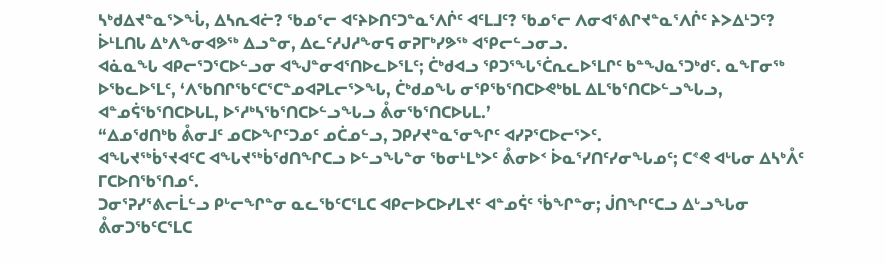ᓴᒃᑯᐃᔪᓐᓇᕐᐳᖔ, ᐃᓴᕆᐊᓖ? ᖃᓄᕐᓕ ᐊᑦᔨᐅᑎᑦᑐᓐᓇᕐᐱᒌᑦ ᐊᑦᒪᒧᑦ? ᖃᓄᕐᓕ ᐱᓂᐊᕐᕕᒋᔪᓐᓇᕐᐱᒌᑦ ᔨᐳᐃᒻᑐᑦ? ᐆᒻᒪᑎᒐ ᐃᒃᐱᖕᓂᐊᕗᖅ ᐃᓗᓐᓂ, ᐃᓚᑦᓱᒍᓱᖕᓂᕋ ᓂᕈᒥᒃᓯᕗᖅ ᐊᕿᓕᓪᓗᓂᓗ.
ᐊᓈᓇᖓ ᐊᑭᓕᕐᑐᕐᑕᐅᓪᓗᓂ ᐊᖑᓐᓂᐊᕐᑎᐅᓚᐅᕐᒪᑦ; ᑖᒃᑯᐊᓗ ᕿᑐᕐᖓᕐᑖᕆᓚᐅᕐᒪᒋᑦ ᑲᓐᖑᓇᕐᑐᒃᑯᑦ. ᓇᖕᒥᓂᖅ ᐅᖃᓚᐅᕐᒪᑦ, ‘ᐱᖃᑎᒋᖃᑦᑕᕐᑕᓐᓄᐊᕈᒪᓕᕐᐳᖓ, ᑖᒃᑯᓄᖓ ᓂᕿᖃᕐᑎᑕᐅᕙᒃᑲᒪ ᐃᒪᖃᕐᑎᑕᐅᓪᓗᖓᓗ, ᐊᓐᓄᕌᖃᕐᑎᑕᐅᒐᒪ, ᐅᕐᓱᒃᓴᖃᕐᑎᑕᐅᓪᓗᖓᓗ ᕔᓂᖃᕐᑎᑕᐅᒐᒪ.’
“ᐃᓄᖁᑎᒃᑲ ᕔᓂᒧᑦ ᓄᑕᐅᖏᑦᑐᓄᑦ ᓄᑖᓄᓪᓗ, ᑐᑭᓯᔪᓐᓇᕐᓂᖏᑦ ᐊᓯᕈᕐᑕᐅᓕᕐᐳᑦ.
ᐊᖓᔪᖅᑳᕐᔪᐊᑦᑕ ᐊᖓᔪᖅᑳᖁᑎᖏᑕᓗ ᐅᓪᓗᖓᓐᓂ ᖃᓂᒻᒪᒃᐳᑦ ᕔᓂᐅᑉ ᐆᓇᕐᓯᑎᑦᓯᓂᖓᓄᑦ; ᑕᕝᕙ ᐊᒡᒐᓂ ᐃᓴᒃᐰᑦ ᒥᑕᐅᑎᖃᕐᑎᓄᑦ.
ᑐᓂᕐᕈᓯᕐᕕᓕᒫᓪᓗ ᑭᒡᓕᖏᓐᓂ ᓇᓚᖃᑦᑕᕐᒪᑕ ᐊᑭᓕᐅᑕᐅᓯᒪᔪᑦ ᐊᓐᓄᕌᑦ ᖄᖏᓐᓂ; ᒎᑎᖏᑦᑕᓗ ᐃᒡᓗᖓᓂ ᕔᓂᑐᖃᑦᑕᕐᒪᑕ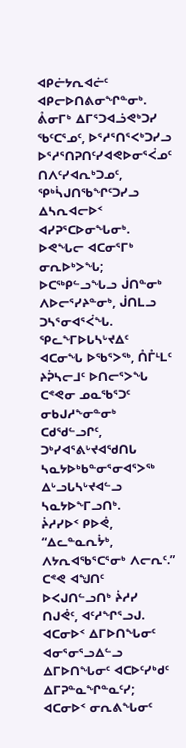ᐊᑭᓖᔭᕆᐊᓖᑦ ᐊᑭᓕᐅᑎᕕᓂᖏᓐᓂᒃ.
ᕔᓂᒥᒃ ᐃᒥᕐᑐᐊᓘᕙᒃᑐᓯ ᖃᑦᑕᕐᓄᑦ, ᐅᕐᓱᕐᑎᕐᐸᒃᑐᓯᓗ ᐅᕐᓱᕐᑎᕈᑎᑦᓯᐊᕙᐅᓂᕐᐹᓄᑦ ᑎᐱᑦᓯᐊᕆᒃᑐᓄᑦ, ᕿᒃᓵᒍᑎᖃᖏᑦᑐᓯᓗ ᐃᓴᕆᐊᓕᐅᑉ ᐊᓯᕈᕐᑕᐅᓂᖓᓂᒃ.
ᐅᕙᖓᓕ ᐊᑕᓂᕐᒥᒃ ᓂᕆᐅᒃᐳᖓ; ᐅᑕᖅᑭᓪᓗᖓᓗ ᒎᑎᓐᓂᒃ ᐱᐅᓕᕐᓯᔨᓐᓂᒃ, ᒎᑎᒪᓗ ᑐᓴᕐᓂᐊᕐᐹᖓ.
ᕿᓚᖕᒥᐅᒐᓴᒡᔪᐃᑦ ᐊᑕᓂᖓ ᐅᖃᕐᐳᖅ, ᑍᒤᒻᒪᑦ ᔨᕉᓴᓕᒧᑦ ᐅᑎᓕᕐᐳᖓ ᑕᕝᕙᓂ ᓄᓇᖃᕐᑐᑦ ᓂᑲᒍᓱᖕᓂᓐᓂᒃ ᑕᑯᖁᓪᓗᒋᑦ, ᑐᒃᓯᐊᕐᕕᒡᔪᐊᖁᑎᒐ ᓴᓇᔭᐅᒃᑲᓐᓂᕐᓂᐊᕐᐳᖅ ᐃᒡᓗᒐᓴᒡᔪᐊᓪᓗ ᓴᓇᔭᐅᖕᒥᓗᑎᒃ.
ᔩᓱᓯᐅᑉ ᑭᐅᕚ, “ᐃᓚᓐᓇᕆᔮᒃ, ᐱᔭᕆᐊᖃᕐᑕᕐᓂᒃ ᐱᓕᕆᑦ.” ᑕᕝᕙ ᐊᖑᑎᑦ ᐅᐸᒍᑎᓪᓗᑎᒃ ᔩᓱᓯ ᑎᒍᕚᑦ, ᐊᑦᓱᖏᕐᓗᒍ.
ᐊᑕᓂᐅᑉ ᐃᒥᐅᑎᖓᓂᑦ ᐊᓂᕐᓂᕐᓗᐃᓪᓗ ᐃᒥᐅᑎᖓᓂᑦ ᐊᑕᐅᑦᓯᒃᑯᑦ ᐃᒥᕈᓐᓇᖏᓐᓇᑦᓯ; ᐊᑕᓂᐅᑉ ᓂᕆᕕᖓᓂᑦ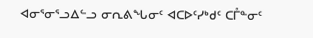ᐊᓂᕐᓂᕐᓗᐃᓪᓗ ᓂᕆᕕᖓᓂᑦ ᐊᑕᐅᑦᓯᒃᑯᑦ ᑕᒤᓐᓂᑦ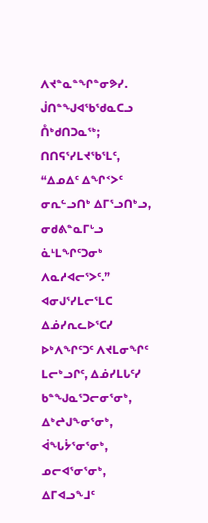ᐱᔪᓐᓇᓐᖏᓐᓂᕗᓯ.
ᒎᑎᓐᖑᐊᖃᖁᓇᑕᓗ ᑍᒃᑯᑎᑐᓇᖅ; ᑎᑎᕋᕐᓯᒪᔪᖃᕐᒪᑦ, “ᐃᓄᐃᑦ ᐃᖏᑉᐳᑦ ᓂᕆᓪᓗᑎᒃ ᐃᒥᕐᓗᑎᒃᓗ, ᓂᑯᕕᓐᓇᒥᒡᓗ ᓈᒻᒪᖏᑦᑐᓂᒃ ᐱᓇᓱᐊᓕᕐᐳᑦ.”
ᐊᓂᒍᕐᓯᒪᓕᕐᒪᑕ ᐃᓅᓯᕆᓚᐅᕐᑕᓯ ᐅᒃᐱᖏᑦᑐᑦ ᐱᔪᒪᓂᖏᑦ ᒪᓕᒃᓗᒋᑦ, ᐃᓅᓯᒪᒐᑦᓯ ᑲᓐᖑᓇᕐᑐᓕᓂᕐᓂᒃ, ᐃᒃᖠᒍᖕᓂᕐᓂᒃ, ᐋᖓᔮᕐᓂᕐᓂᒃ, ᓄᓕᐊᕐᓂᕐᓂᒃ, ᐃᒥᐊᓗᖕᒧᑦ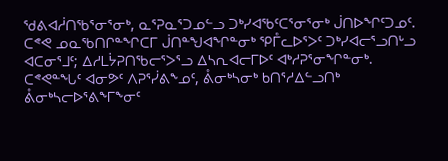ᖁᕕᐊᓲᑎᖃᕐᓂᕐᓂᒃ, ᓇᕐᕈᓇᕐᑐᓄᓪᓗ ᑐᒃᓯᐊᖃᑦᑕᕐᓂᕐᓂᒃ ᒎᑎᐅᖏᑦᑐᓄᑦ.
ᑕᕝᕙ ᓄᓇᖃᑎᒋᓐᖏᑕᒥ ᒎᑎᓐᖑᐊᖏᓐᓂᒃ ᕿᒤᓚᐅᕐᐳᑦ ᑐᒃᓯᐊᓕᕐᓗᑎᒡᓗ ᐊᑕᓂᕐᒧᑦ; ᐃᓱᒪᔮᕈᑎᖃᓕᕐᐳᕐᓗ ᐃᓴᕆᐊᓕᒥᐅᑦ ᐊᒃᓱᕈᕐᓂᖏᓐᓂᒃ.
ᑕᕝᕙᓐᖓᑦ ᐊᓂᕗᑦ ᐱᕈᕐᓰᕕᖕᓄᑦ, ᕔᓂᒃᓴᓂᒃ ᑲᑎᕐᓱᐃᓪᓗᑎᒃ ᕔᓂᒃᓴᓕᐅᕐᕕᖕᒥᖕᓂᑦ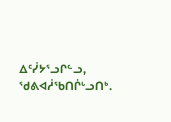ᐃᑦᓰᔭᕐᓗᒋᓪᓗ, ᖁᕕᐊᓲᖃᑎᒌᒡᓗᑎᒃ.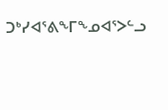ᑐᒃᓯᐊᕐᕕᖕᒥᖕᓄᐊᕐᐳᓪᓗ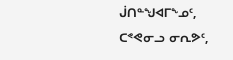ᒎᑎᓐᖑᐊᒥᖕᓄᑦ, ᑕᕝᕙᓂᓗ ᓂᕆᕗᑦ,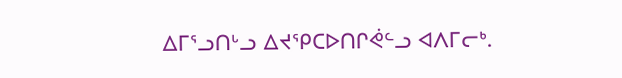ᐃᒥᕐᓗᑎᒡᓗ ᐃᔪᕿᑕᐅᑎᒋᕚᓪᓗ ᐊᐱᒥᓕᒃ.